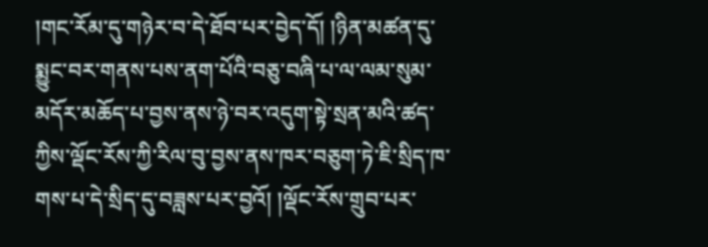།གང་རོམ་དུ་གཉེར་བ་དེ་ཐོབ་པར་བྱེད་དོ། །ཉིན་མཚན་དུ་སྨྱུང་བར་གནས་པས་ནག་པོའི་བཅུ་བཞི་པ་ལ་ལམ་སུམ་མདོར་མཆོད་པ་བྱས་ནས་ཉེ་བར་འདུག་སྟེ་སྲན་མའི་ཚད་ཀྱིས་ལྡོང་རོས་ཀྱི་རིལ་བུ་བྱས་ནས་ཁར་བཅུག་ཏེ་ཇི་སྲིད་ཁ་གས་པ་དེ་སྲིད་དུ་བཟླས་པར་བྱའོ། །ལྡོང་རོས་གྲུབ་པར་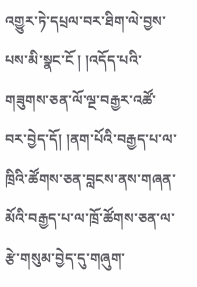འགྱུར་ཏེ་དཔྲལ་བར་ཐིག་ལེ་བྱས་པས་མི་སྣང་ངོ ། །འདོད་པའི་གཟུགས་ཅན་ལོ་ལྔ་བརྒྱར་འཚོ་བར་བྱེད་དོ། །ནག་པོའི་བརྒྱད་པ་ལ་ཁྲིའི་ཚོགས་ཅན་བླངས་ནས་གཞན་མོའི་བརྒྱད་པ་ལ་ཁྲོ་ཚོགས་ཅན་ལ་རྩེ་གསུམ་བྱེད་དུ་གཞུག་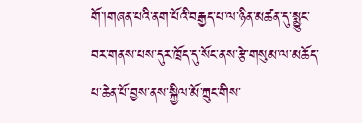གོ་།གཞན་པའི་ནག་པོའི་བརྒྱད་པ་ལ་ཉིན་མཚན་དུ་སྨྱུང་བར་གནས་པས་དུར་ཁྲོད་དུ་སོང་ནས་རྩེ་གསུམ་ལ་མཆོད་པ་ཆེན་པོ་བྱས་ནས་སྐྱིལ་མོ་ཀྲུང་གིས་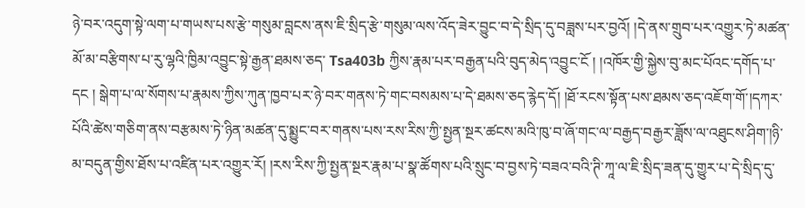ཉེ་བར་འདུག་སྟེ་ལག་པ་གཡས་པས་རྩེ་གསུམ་བླངས་ནས་ཇི་སྲིད་རྩེ་གསུམ་ལས་འོད་ཟེར་བྱུང་བ་དེ་སྲིད་དུ་བཟླས་པར་བྱའོ། །དེ་ནས་གྲུབ་པར་འགྱུར་ཏེ་མཚན་མོ་མ་བརྩིགས་པ་རུ་ལྷའི་ཁྱིམ་འབྱུང་སྟེ་རྒྱན་ཐམས་ཅད་ Tsa403b ཀྱིས་རྣམ་པར་བརྒྱན་པའི་བུད་མེད་འབྱུང་ངོ ། །འཁོར་གྱི་སྐྱེས་བུ་མང་པོའང་དགོད་པ་དང ། སྒེག་པ་ལ་སོགས་པ་རྣམས་ཀྱིས་ཀུན་ཁྱབ་པར་ཉེ་བར་གནས་ཏེ་གང་བསམས་པ་དེ་ཐམས་ཅད་རྙེད་དོ། །ཐོ་རངས་སྟོན་པས་ཐམས་ཅད་འཇོག་གོ་།དཀར་པོའི་ཚེས་གཅིག་ནས་བརྩམས་ཏེ་ཉིན་མཚན་དུ་སྨྱུང་བར་གནས་པས་རས་རིས་ཀྱི་སྤྱན་སྔར་ཚངས་མའི་ཁུ་བ་ཞོ་གང་ལ་བརྒྱད་བརྒྱར་ཟློས་ལ་འཐུངས་ཤིག་།ཉི་མ་བདུན་གྱིས་ཐོས་པ་འཛིན་པར་འགྱུར་རོ། །རས་རིས་ཀྱི་སྤྱན་སྔར་རྣམ་པ་སྣ་ཚོགས་པའི་སྲུང་བ་བྱས་ཏེ་བཟའ་བའི་ཊི་ཀཱ་ལ་ཇི་སྲིད་ཟན་དུ་གྱུར་པ་དེ་སྲིད་དུ་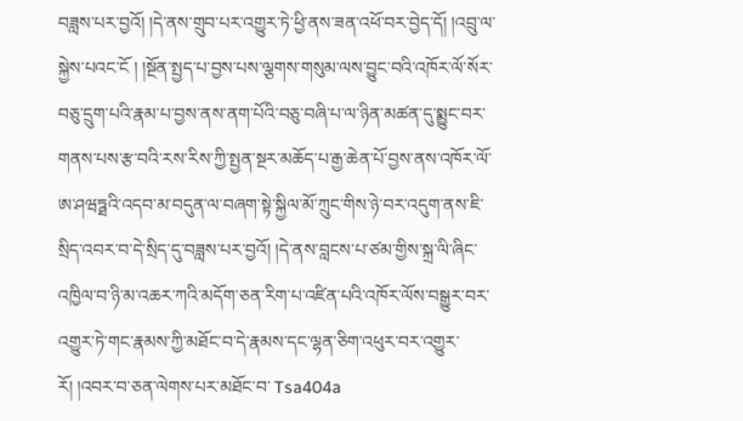བཟླས་པར་བྱའོ། །དེ་ནས་གྲུབ་པར་འགྱུར་ཏེ་ཕྱི་ནས་ཟན་འཕོ་བར་བྱེད་དོ། །འབྲུ་ལ་སྐྱེས་པའང་ངོ ། །སྔོན་སྤྱད་པ་བྱས་པས་ལྕགས་གསུམ་ལས་བྱུང་བའི་འཁོར་ལོ་སོར་བཅུ་དྲུག་པའི་རྣམ་པ་བྱས་ནས་ནག་པོའི་བཅུ་བཞི་པ་ལ་ཉིན་མཚན་དུ་སྨྱུང་བར་གནས་པས་རྩ་བའི་རས་རིས་ཀྱི་སྤྱན་སྔར་མཆོད་པ་རྒྱ་ཆེན་པོ་བྱས་ནས་འཁོར་ལོ་ཨ་ཤཝཏྠའི་འདབ་མ་བདུན་ལ་བཞག་སྟེ་སྐྱིལ་མོ་ཀྲུང་གིས་ཉེ་བར་འདུག་ནས་ཇི་སྲིད་འབར་བ་དེ་སྲིད་དུ་བཟླས་པར་བྱའོ། །དེ་ནས་བླངས་པ་ཙམ་གྱིས་སྐྲ་ལི་ཞིང་འཁྱིལ་བ་ཉི་མ་འཆར་ཀའི་མདོག་ཅན་རིག་པ་འཛིན་པའི་འཁོར་ལོས་བསྒྱུར་བར་འགྱུར་ཏེ་གང་རྣམས་ཀྱི་མཐོང་བ་དེ་རྣམས་དང་ལྷན་ཅིག་འཕུར་བར་འགྱུར་རོ། །འབར་བ་ཅན་ལེགས་པར་མཐོང་བ་ Tsa404a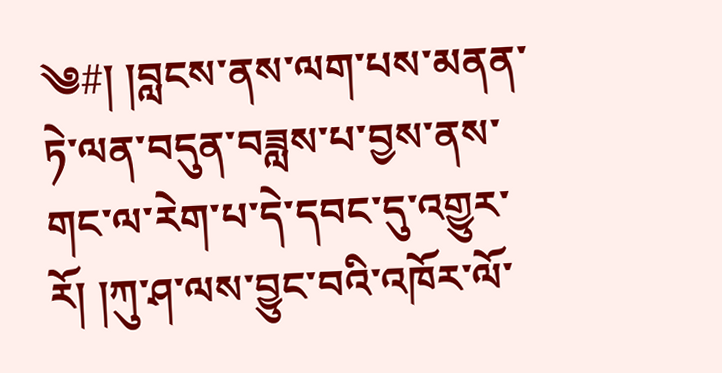༄#། །བླངས་ནས་ལག་པས་མནན་ཏེ་ལན་བདུན་བཟླས་པ་བྱས་ནས་གང་ལ་རེག་པ་དེ་དབང་དུ་འགྱུར་རོ། །ཀུ་ཤ་ལས་བྱུང་བའི་འཁོར་ལོ་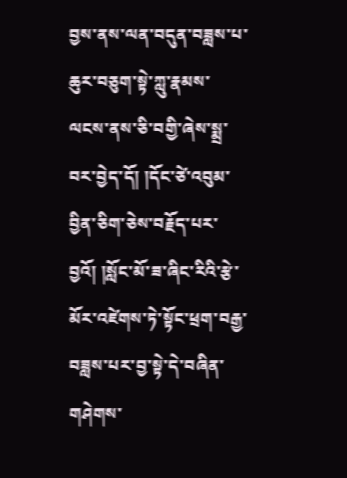བྱས་ནས་ལན་བདུན་བཟླས་པ་ཆུར་བཅུག་སྟེ་ཀླུ་རྣམས་ལངས་ནས་ཅི་བགྱི་ཞེས་སྨྲ་བར་བྱེད་དོ། །དོང་ཙེ་འབུམ་བྱིན་ཅིག་ཅེས་བརྗོད་པར་བྱའོ། །སློང་མོ་ཟ་ཞིང་རིའི་རྩེ་མོར་འཛེགས་ཏེ་སྟོང་ཕྲག་བརྒྱ་བཟླས་པར་བྱ་སྟེ་དེ་བཞིན་གཤེགས་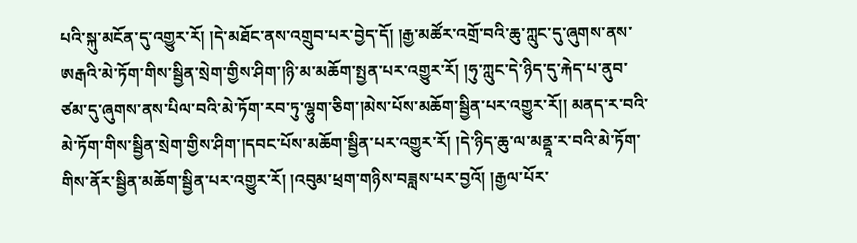པའི་སྐུ་མངོན་དུ་འགྱུར་རོ། །དེ་མཐོང་ནས་འགྲུབ་པར་བྱེད་དོ། །རྒྱ་མཚོར་འགྲོ་བའི་ཆུ་ཀླུང་དུ་ཞུགས་ནས་ཨརྒའི་མེ་ཏོག་གིས་སྦྱིན་སྲེག་གྱིས་ཤིག་།ཉི་མ་མཆོག་སྤྱན་པར་འགྱུར་རོ། །ཧུ་ཀླུང་དེ་ཉིད་དུ་རྐེད་པ་ནུབ་ཙམ་དུ་ཞུགས་ནས་པིལ་བའི་མེ་ཏོག་རབ་ཏུ་ལྷུག་ཅིག་།མེས་པོས་མཆོག་སྦྱིན་པར་འགྱུར་རོ།། མནད་ར་བའི་མེ་ཏོག་གིས་སྦྱིན་སྲེག་གྱིས་ཤིག་།དབང་པོས་མཆོག་སྦྱིན་པར་འགྱུར་རོ། །དེ་ཉིད་ཆུ་ལ་མནྡཱ་ར་བའི་མེ་ཏོག་གིས་ནོར་སྦྱིན་མཆོག་སྦྱིན་པར་འགྱུར་རོ། །འབུམ་ཕྲག་གཉིས་བཟླས་པར་བྱའོ། །རྒྱལ་པོར་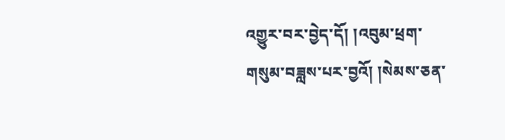འགྱུར་བར་བྱེད་དོ། །འབུམ་ཕྲག་གསུམ་བཟླས་པར་བྱའོ། །སེམས་ཅན་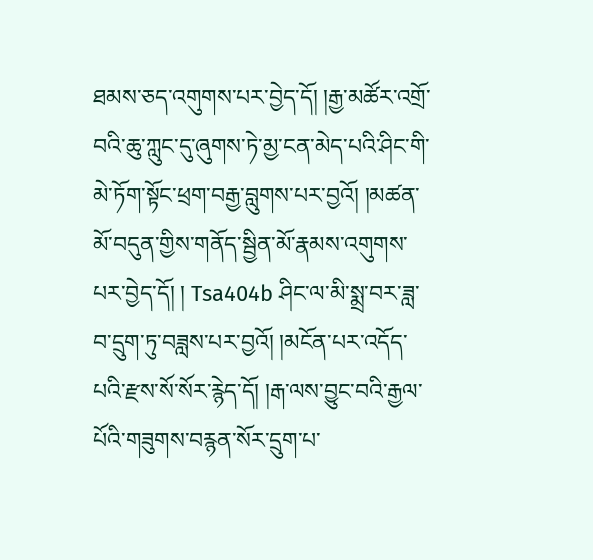ཐམས་ཅད་འགུགས་པར་བྱེད་དོ། །རྒྱ་མཚོར་འགྲོ་བའི་ཆུ་ཀླུང་དུ་ཞུགས་ཏེ་མྱ་ངན་མེད་པའི་ཤིང་གི་མེ་ཏོག་སྟོང་ཕྲག་བརྒྱ་བླུགས་པར་བྱའོ། །མཚན་མོ་བདུན་གྱིས་གནོད་སྦྱིན་མོ་རྣམས་འགུགས་པར་བྱེད་དོ། ། Tsa404b ཤིང་ལ་མི་སྨྲ་བར་ཟླ་བ་དྲུག་ཏུ་བཟླས་པར་བྱའོ། །མངོན་པར་འདོད་པའི་རྫས་སོ་སོར་རྙེད་དོ། །རྒ་ལས་བྱུང་བའི་རྒྱལ་པོའི་གཟུགས་བརྙན་སོར་དྲུག་པ་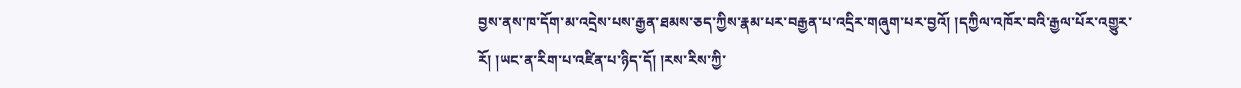བྱས་ནས་ཁ་དོག་མ་འདྲེས་པས་རྒྱན་ཐམས་ཅད་ཀྱིས་རྣམ་པར་བརྒྱན་པ་འདྲིར་གཞུག་པར་བྱའོ། །དཀྱིལ་འཁོར་བའི་རྒྱལ་པོར་འགྱུར་རོ། །ཡང་ན་རིག་པ་འཛིན་པ་ཉིད་དོ། །རས་རིས་ཀྱི་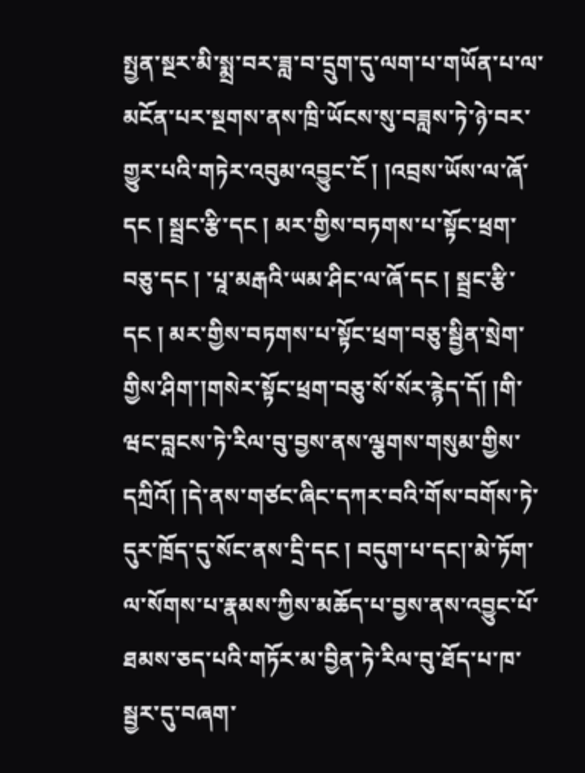སྤྱན་སྔར་མི་སྨྲ་བར་ཟླ་བ་དྲུག་དུ་ལག་པ་གཡོན་པ་ལ་མངོན་པར་སྔགས་ནས་ཁྲི་ཡོངས་སུ་བཟླས་ཏེ་ཉེ་བར་གྱུར་པའི་གཏེར་འབུམ་འབྱུང་ངོ ། །འབྲས་ཡོས་ལ་ཞོ་དང ། སྦྲང་རྩི་དང ། མར་གྱིས་བཏགས་པ་སྟོང་ཕྲག་བཅུ་དང ། ་པཱ་མརྒའི་ཡམ་ཤིང་ལ་ཞོ་དང ། སྦྲང་རྩི་དང ། མར་གྱིས་བཏགས་པ་སྟོང་ཕྲག་བཅུ་སྦྱིན་སྲེག་གྱིས་ཤིག་།གསེར་སྟོང་ཕྲག་བཅུ་སོ་སོར་རྙེད་དོ། །གི་ཝང་བླངས་ཏེ་རིལ་བུ་བྱས་ནས་ལྕགས་གསུམ་གྱིས་དཀྲིའོ། །དེ་ནས་གཙང་ཞིང་དཀར་བའི་གོས་བགོས་ཏེ་དུར་ཁྲོད་དུ་སོང་ནས་དྲི་དང ། བདུག་པ་དང།་མེ་ཏོག་ལ་སོགས་པ་རྣམས་ཀྱིས་མཆོད་པ་བྱས་ནས་འབྱུང་པོ་ཐམས་ཅད་པའི་གཏོར་མ་བྱིན་ཏེ་རིལ་བུ་ཐོད་པ་ཁ་སྦྱར་དུ་བཞག་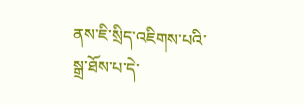ནས་ཇི་སྲིད་འཇིགས་པའི་སྒྲ་ཐོས་པ་དེ་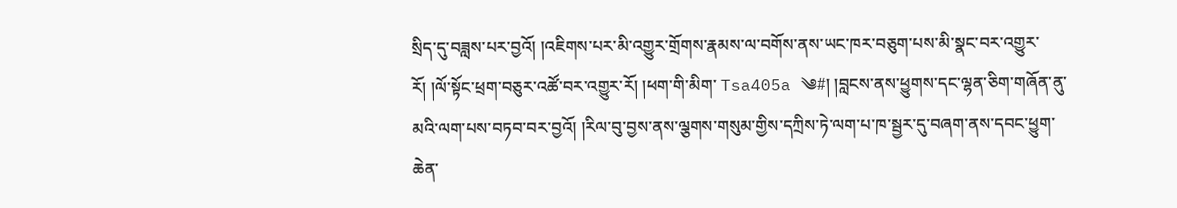སྲིད་དུ་བཟླས་པར་བྱའོ། །འཇིགས་པར་མི་འགྱུར་གྲོགས་རྣམས་ལ་བགོས་ནས་ཡང་ཁར་བཅུག་པས་མི་སྣང་བར་འགྱུར་རོ། །ལོ་སྟོང་ཕྲག་བཅུར་འཚོ་བར་འགྱུར་རོ། །ཕག་གི་མིག་ Tsa405a ༄#། །བླངས་ནས་ཕྱུགས་དང་ལྷན་ཅིག་གཞོན་ནུ་མའི་ལག་པས་བཏབ་བར་བྱའོ། །རིལ་བུ་བྱས་ནས་ལྕགས་གསུམ་གྱིས་དཀྲིས་ཏེ་ལག་པ་ཁ་སྦྱར་དུ་བཞག་ནས་དབང་ཕྱུག་ཆེན་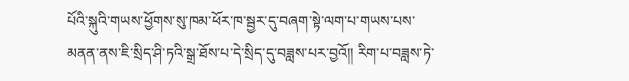པོའི་སྐུའི་གཡས་ཕྱོགས་སུ་ཁམ་ཕོར་ཁ་སྦྱར་དུ་བཞག་སྟེ་ལག་པ་གཡས་པས་མནན་ནས་ཇི་སྲིད་ཤི་ཏའི་སྒྲ་ཐོས་པ་དེ་སྲིད་དུ་བཟླས་པར་བྱའོ།། རིག་པ་བཟླས་ཏེ་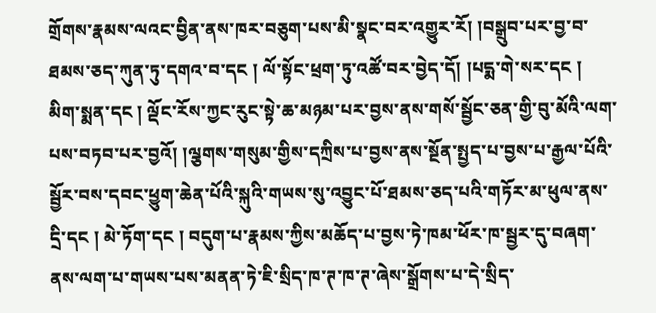གྲོགས་རྣམས་ལའང་བྱིན་ནས་ཁར་བཅུག་པས་མི་སྣང་བར་འགྱུར་རོ། །བསྒྲུབ་པར་བྱ་བ་ཐམས་ཅད་ཀུན་ཏུ་དགའ་བ་དང ། ལོ་སྟོང་ཕྲག་ཏུ་འཚོ་བར་བྱེད་དོ། །པདྨ་གེ་སར་དང ། མིག་སྨན་དང ། ལྡོང་རོས་ཀྱང་རུང་སྟེ་ཆ་མཉམ་པར་བྱས་ནས་གསོ་སྦྱོང་ཅན་གྱི་བུ་མོའི་ལག་པས་བཏབ་པར་བྱའོ། །ལྕགས་གསུམ་གྱིས་དཀྲིས་པ་བྱས་ནས་སྔོན་སྤྱད་པ་བྱས་པ་རྒྱལ་པོའི་སྦྱོར་བས་དབང་ཕྱུག་ཆེན་པོའི་སྐུའི་གཡས་སུ་འབྱུང་པོ་ཐམས་ཅད་པའི་གཏོར་མ་ཕུལ་ནས་དྲི་དང ། མེ་ཏོག་དང ། བདུག་པ་རྣམས་ཀྱིས་མཆོད་པ་བྱས་ཏེ་ཁམ་ཕོར་ཁ་སྦྱར་དུ་བཞག་ནས་ལག་པ་གཡས་པས་མནན་ཏེ་ཇི་སྲིད་ཁ་ཊ་ཁ་ཊ་ཞེས་སྒྲོགས་པ་དེ་སྲིད་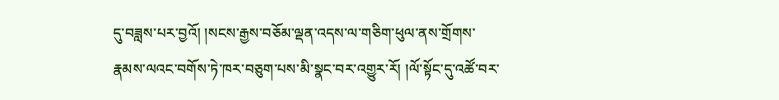དུ་བཟླས་པར་བྱའོ། །སངས་རྒྱས་བཅོམ་ལྡན་འདས་ལ་གཅིག་ཕུལ་ནས་གྲོགས་རྣམས་ལའང་བགོས་ཏེ་ཁར་བཅུག་པས་མི་སྣང་བར་འགྱུར་རོ། །ལོ་སྟོང་དུ་འཚོ་བར་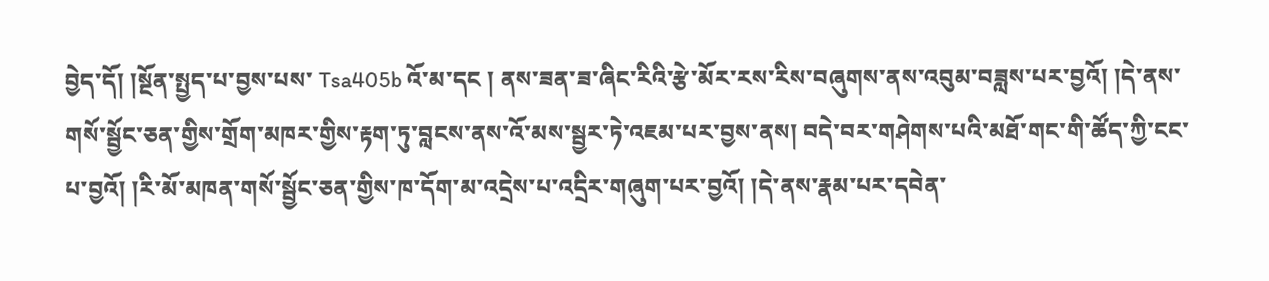བྱེད་དོ། །སྔོན་སྤྱད་པ་བྱས་པས་ Tsa405b འོ་མ་དང ། ནས་ཟན་ཟ་ཞིང་རིའི་རྩེ་མོར་རས་རིས་བཞུགས་ནས་འབུམ་བཟླས་པར་བྱའོ། །དེ་ནས་གསོ་སྦྱོང་ཅན་གྱིས་གྲོག་མཁར་གྱིས་རྟག་ཏུ་བླངས་ནས་འོ་མས་སྦྱར་ཏེ་འཇམ་པར་བྱས་ནས། བདེ་བར་གཤེགས་པའི་མཐོ་གང་གི་ཚོད་ཀྱི་ངང་པ་བྱའོ། །རི་མོ་མཁན་གསོ་སྦྱོང་ཅན་གྱིས་ཁ་དོག་མ་འདྲེས་པ་འདྲིར་གཞུག་པར་བྱའོ། །དེ་ནས་རྣམ་པར་དབེན་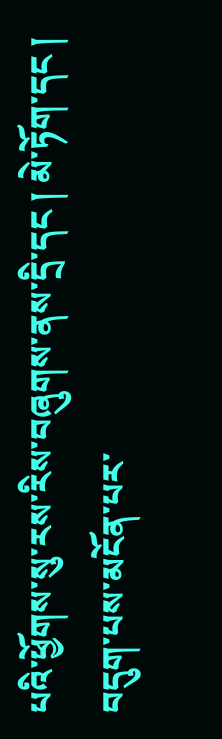པའི་ཕྱོགས་སུ་རས་རིས་བཞུགས་ནས་དྲི་དང ། མེ་ཏོག་དང ། བདུག་པས་མངོན་པར་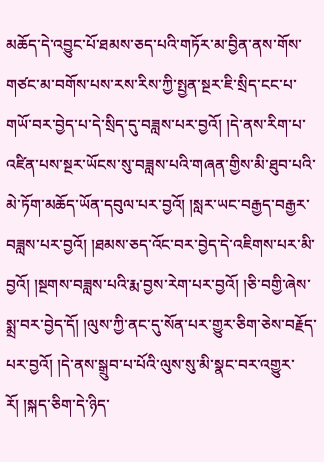མཆོད་དེ་འབྱུང་པོ་ཐམས་ཅད་པའི་གཏོར་མ་བྱིན་ནས་གོས་གཙང་མ་བགོས་པས་རས་རིས་ཀྱི་སྤྱན་སྔར་ཇི་སྲིད་ངང་པ་གཡོ་བར་བྱེད་པ་དེ་སྲིད་དུ་བཟླས་པར་བྱའོ། །དེ་ནས་རིག་པ་འཛིན་པས་སྔར་ཡོངས་སུ་བཟླས་པའི་གཞན་གྱིས་མི་ཐུབ་པའི་མེ་ཏོག་མཆོད་ཡོན་དབུལ་པར་བྱའོ། །སླར་ཡང་བརྒྱད་བརྒྱར་བཟླས་པར་བྱའོ། །ཐམས་ཅད་འོང་བར་བྱེད་དེ་འཇིགས་པར་མི་བྱའོ། །སྔགས་བཟླས་པའི་རྨ་བྱས་རེག་པར་བྱའོ། །ཅི་བགྱི་ཞེས་སྨྲ་བར་བྱེད་དོ། །ལུས་ཀྱི་ནང་དུ་སོན་པར་གྱུར་ཅིག་ཅེས་བརྗོད་པར་བྱའོ། །དེ་ནས་སྒྲུབ་པ་པོའི་ལུས་སུ་མི་སྣང་བར་འགྱུར་རོ། །སྐད་ཅིག་དེ་ཉིད་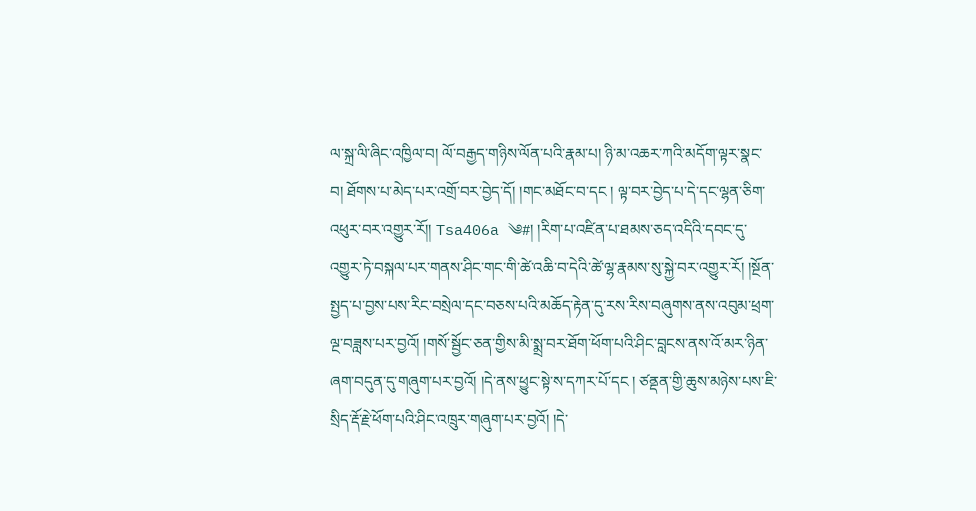ལ་སྐྲ་ལི་ཞིང་འཁྱིལ་བ། ལོ་བརྒྱད་གཉིས་ལོན་པའི་རྣམ་པ། ཉི་མ་འཆར་ཀའི་མདོག་ལྟར་སྣང་བ། ཐོགས་པ་མེད་པར་འགྲོ་བར་བྱེད་དོ། །གང་མཐོང་བ་དང ། ལྟ་བར་བྱེད་པ་དེ་དང་ལྷན་ཅིག་འཕུར་བར་འགྱུར་རོ།། Tsa406a ༄#། །རིག་པ་འཛིན་པ་ཐམས་ཅད་འདིའི་དབང་དུ་འགྱུར་ཏེ་བསྐལ་པར་གནས་ཤིང་གང་གི་ཚེ་འཆི་བ་དེའི་ཚེ་ལྷ་རྣམས་སུ་སྐྱེ་བར་འགྱུར་རོ། །སྔོན་སྤྱད་པ་བྱས་པས་རིང་བསྲེལ་དང་བཅས་པའི་མཆོད་རྟེན་དུ་རས་རིས་བཞུགས་ནས་འབུམ་ཕྲག་ལྔ་བཟླས་པར་བྱའོ། །གསོ་སྦྱོང་ཅན་གྱིས་མི་སྨྲ་བར་ཐོག་ཕོག་པའི་ཤིང་བླངས་ནས་འོ་མར་ཉིན་ཞག་བདུན་དུ་གཞུག་པར་བྱའོ། །དེ་ནས་ཕྱུང་སྟེ་ས་དཀར་པོ་དང ། ཙནྡན་གྱི་ཆུས་མཉེས་པས་ཇི་སྲིད་རྡོ་རྗེ་ཕོག་པའི་ཤིང་འཁྲུར་གཞུག་པར་བྱའོ། །དེ་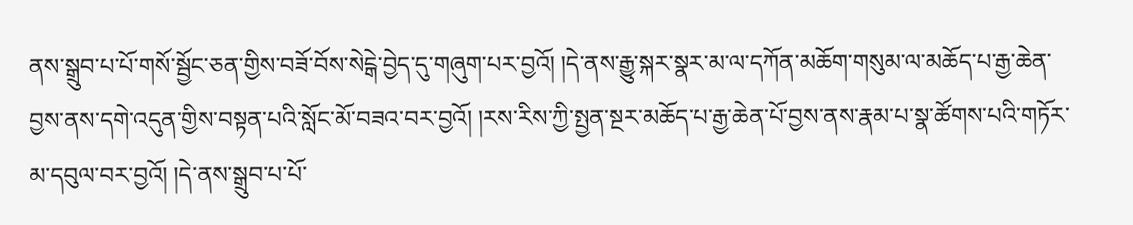ནས་སྒྲུབ་པ་པོ་གསོ་སྦྱོང་ཅན་གྱིས་བཟོ་བོས་སེངྒེ་བྱེད་དུ་གཞུག་པར་བྱའོ། །དེ་ནས་རྒྱུ་སྐར་སྣར་མ་ལ་དཀོན་མཆོག་གསུམ་ལ་མཆོད་པ་རྒྱ་ཆེན་བྱས་ནས་དགེ་འདུན་གྱིས་བསྟན་པའི་སློང་མོ་བཟའ་བར་བྱའོ། །རས་རིས་ཀྱི་སྤྱན་སྔར་མཆོད་པ་རྒྱ་ཆེན་པོ་བྱས་ནས་རྣམ་པ་སྣ་ཚོགས་པའི་གཏོར་མ་དབུལ་བར་བྱའོ། །དེ་ནས་སྒྲུབ་པ་པོ་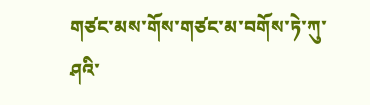གཙང་མས་གོས་གཙང་མ་བགོས་ཏེ་ཀུ་ཤའི་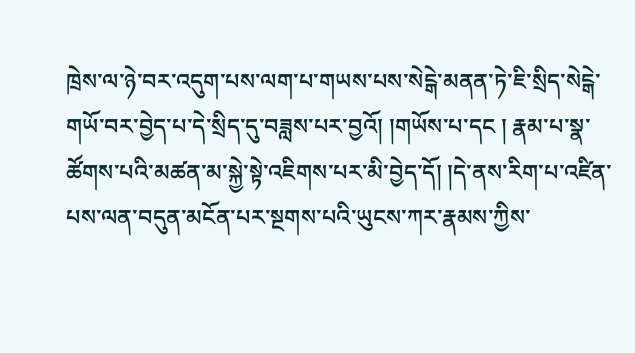ཁྲེས་ལ་ཉེ་བར་འདུག་པས་ལག་པ་གཡས་པས་སེངྒེ་མནན་ཏེ་ཇི་སྲིད་སེངྒེ་གཡོ་བར་བྱེད་པ་དེ་སྲིད་དུ་བཟླས་པར་བྱའོ། །གཡོས་པ་དང ། རྣམ་པ་སྣ་ཚོགས་པའི་མཚན་མ་སྐྱེ་སྟེ་འཇིགས་པར་མི་བྱེད་དོ། །དེ་ནས་རིག་པ་འཛིན་པས་ལན་བདུན་མངོན་པར་སྔགས་པའི་ཡུངས་ཀར་རྣམས་ཀྱིས་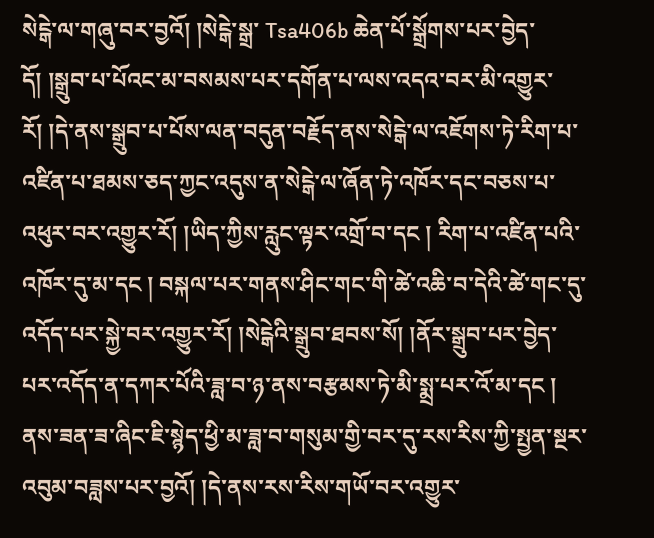སེངྒེ་ལ་གཞུ་བར་བྱའོ། །སེངྒེ་སྒྲ་ Tsa406b ཆེན་པོ་སྒྲོགས་པར་བྱེད་དོ། །སྒྲུབ་པ་པོའང་མ་བསམས་པར་དགོན་པ་ལས་འདའ་བར་མི་འགྱུར་རོ། །དེ་ནས་སྒྲུབ་པ་པོས་ལན་བདུན་བརྗོད་ནས་སེངྒེ་ལ་འཇོགས་ཏེ་རིག་པ་འཛིན་པ་ཐམས་ཅད་ཀྱང་འདུས་ན་སེངྒེ་ལ་ཞོན་ཏེ་འཁོར་དང་བཅས་པ་འཕུར་བར་འགྱུར་རོ། །ཡིད་ཀྱིས་རླུང་ལྟར་འགྲོ་བ་དང ། རིག་པ་འཛིན་པའི་འཁོར་དུ་མ་དང ། བསྐལ་པར་གནས་ཤིང་གང་གི་ཚེ་འཆི་བ་དེའི་ཚེ་གང་དུ་འདོད་པར་སྐྱེ་བར་འགྱུར་རོ། །སེངྒེའི་སྒྲུབ་ཐབས་སོ། །ནོར་སྒྲུབ་པར་བྱེད་པར་འདོད་ན་དཀར་པོའི་ཟླ་བ་ཉ་ནས་བརྩམས་ཏེ་མི་སྨྲ་པར་འོ་མ་དང ། ནས་ཟན་ཟ་ཞིང་ཇི་སྙེད་ཕྱི་མ་ཟླ་བ་གསུམ་གྱི་བར་དུ་རས་རིས་ཀྱི་སྤྱན་སྔར་འབུམ་བཟླས་པར་བྱའོ། །དེ་ནས་རས་རིས་གཡོ་བར་འགྱུར་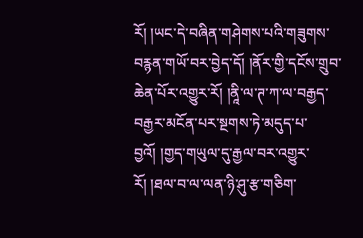རོ། །ཡང་དེ་བཞིན་གཤེགས་པའི་གཟུགས་བརྙན་གཡོ་བར་བྱེད་དོ། །ནོར་གྱི་དངོས་གྲུབ་ཆེན་པོར་འགྱུར་རོ། །ནཱི་ལ་ཊ་ཀ་ལ་བརྒྱད་བརྒྱར་མངོན་པར་སྔགས་ཏེ་མདུད་པ་བྱའོ། །གྱད་གཡུལ་དུ་རྒྱལ་བར་འགྱུར་རོ། །ཐལ་བ་ལ་ལན་ཉི་ཤུ་རྩ་གཅིག་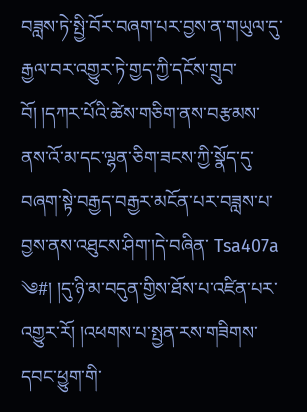བཟླས་ཏེ་སྤྱི་བོར་བཞག་པར་བྱས་ན་གཡུལ་དུ་རྒྱལ་བར་འགྱུར་ཏེ་གྱད་ཀྱི་དངོས་གྲུབ་བོ། །དཀར་པོའི་ཚེས་གཅིག་ནས་བརྩམས་ནས་འོ་མ་དང་ལྷན་ཅིག་ཟངས་ཀྱི་སྣོད་དུ་བཞག་སྟེ་བརྒྱད་བརྒྱར་མངོན་པར་བཟླས་པ་བྱས་ནས་འཐུངས་ཤིག་།དེ་བཞིན་ Tsa407a ༄#། །དུ་ཉི་མ་བདུན་གྱིས་ཐོས་པ་འཛིན་པར་འགྱུར་རོ། །འཕགས་པ་སྤྱན་རས་གཟིགས་དབང་ཕྱུག་གི་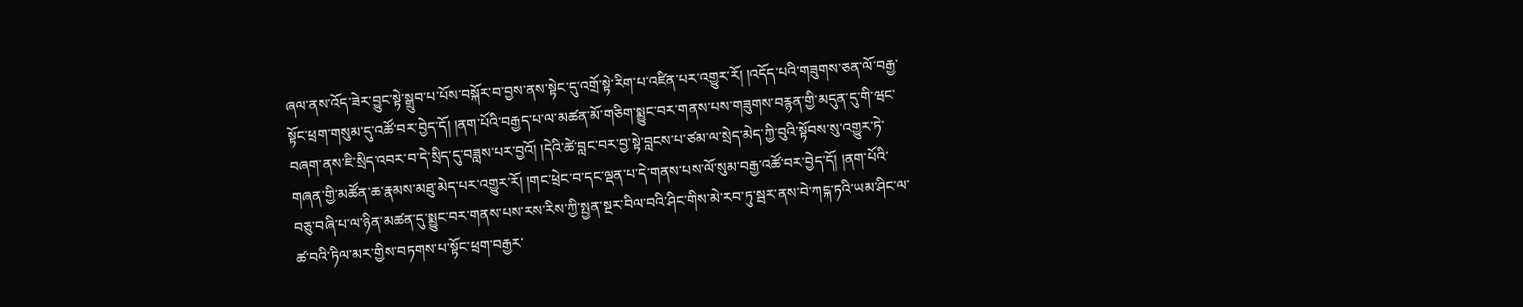ཞལ་ནས་འོད་ཟེར་བྱུང་སྟེ་སྒྲུབ་པ་པོས་བསྐོར་བ་བྱས་ནས་སྟེང་དུ་འགྲོ་སྟེ་རིག་པ་འཛིན་པར་འགྱུར་རོ། །འདོད་པའི་གཟུགས་ཅན་ལོ་བརྒྱ་སྟོང་ཕྲག་གསུམ་དུ་འཚོ་བར་བྱེད་དོ། །ནག་པོའི་བརྒྱད་པ་ལ་མཚན་མོ་གཅིག་སྨྱུང་བར་གནས་པས་གཟུགས་བརྙན་གྱི་མདུན་དུ་གི་ཝང་བཞག་ནས་ཇི་སྲིད་འབར་བ་དེ་སྲིད་དུ་བཟླས་པར་བྱའོ། །དེའི་ཚེ་བླང་བར་བྱ་སྟེ་བླངས་པ་ཙམ་ལ་སྲེད་མེད་ཀྱི་བུའི་སྟོབས་སུ་འགྱུར་ཏེ་གཞན་གྱི་མཚོན་ཆ་རྣམས་མཐུ་མེད་པར་འགྱུར་རོ། །གང་ཕྲེང་བ་དང་ལྡན་པ་དེ་གནས་པས་ལོ་སུམ་བརྒྱ་འཚོ་བར་བྱེད་དོ། །ནག་པོའི་བཅུ་བཞི་པ་ལ་ཉིན་མཚན་དུ་སྨྱུང་བར་གནས་པས་རས་རིས་ཀྱི་སྤྱན་སྔར་བིལ་བའི་ཤིང་གིས་མེ་རབ་ཏུ་སྦར་ནས་བེ་ཀངྐ་ཏའི་ཡམ་ཤིང་ལ་ཚ་བའི་ཏིལ་མར་གྱིས་བཏགས་པ་སྟོང་ཕྲག་བརྒྱར་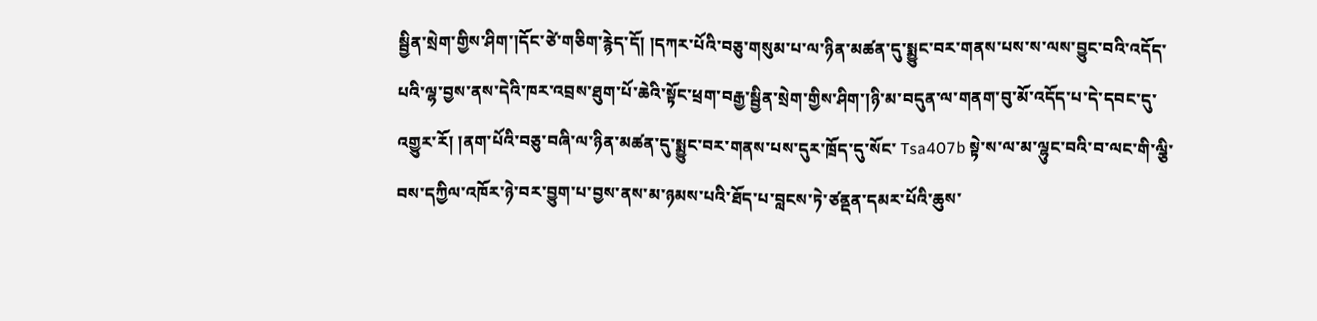སྦྱིན་སྲེག་གྱིས་ཤིག་།དོང་ཙེ་གཅིག་རྙེད་དོ། །དཀར་པོའི་བཅུ་གསུམ་པ་ལ་ཉིན་མཚན་དུ་སྨྱུང་བར་གནས་པས་ས་ལས་བྱུང་བའི་འདོད་པའི་ལྷ་བྱས་ནས་དེའི་ཁར་འབྲས་ཐུག་པོ་ཆེའི་སྟོང་ཕྲག་བརྒྱ་སྦྱིན་སྲེག་གྱིས་ཤིག་།ཉི་མ་བདུན་ལ་གནག་བུ་མོ་འདོད་པ་དེ་དབང་དུ་འགྱུར་རོ། །ནག་པོའི་བཅུ་བཞི་ལ་ཉིན་མཚན་དུ་སྨྱུང་བར་གནས་པས་དུར་ཁྲོད་དུ་སོང་ Tsa407b སྟེ་ས་ལ་མ་ལྷུང་བའི་བ་ལང་གི་ལྕི་བས་དཀྱིལ་འཁོར་ཉེ་བར་བྱུག་པ་བྱས་ནས་མ་ཉམས་པའི་ཐོད་པ་བླངས་ཏེ་ཙནྡན་དམར་པོའི་ཆུས་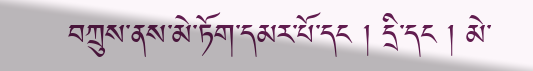བཀྲུས་ནས་མེ་ཏོག་དམར་པོ་དང ། དྲི་དང ། མེ་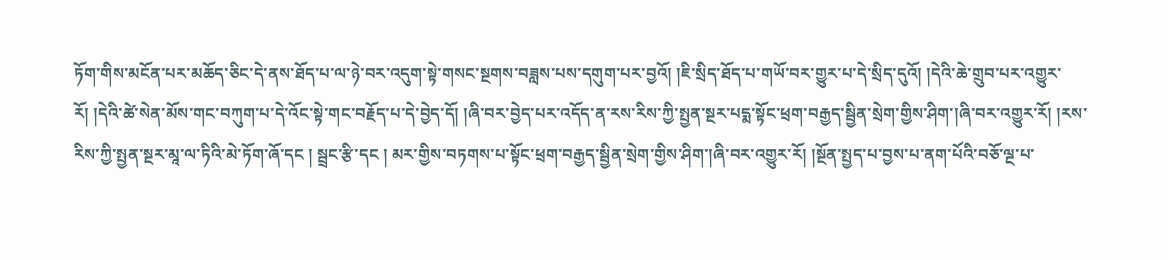ཏོག་གིས་མངོན་པར་མཆོད་ཅིང་དེ་ནས་ཐོད་པ་ལ་ཉེ་བར་འདུག་སྟེ་གསང་སྔགས་བཟླས་པས་དགུག་པར་བྱའོ། །ཇི་སྲིད་ཐོད་པ་གཡོ་བར་གྱུར་པ་དེ་སྲིད་དུའོ། །དེའི་ཆེ་གྲུབ་པར་འགྱུར་རོ། །དེའི་ཚེ་སེན་མོས་གང་བཀུག་པ་དེ་འོང་སྟེ་གང་བརྗོད་པ་དེ་བྱེད་དོ། །ཞི་བར་བྱེད་པར་འདོད་ན་རས་རིས་ཀྱི་སྤྱན་སྔར་པདྨ་སྟོང་ཕྲག་བརྒྱད་སྦྱིན་སྲེག་གྱིས་ཤིག་།ཞི་བར་འགྱུར་རོ། །རས་རིས་ཀྱི་སྤྱན་སྔར་མཱ་ལ་ཏིའི་མེ་ཏོག་ཞོ་དང ། སྦྲང་རྩི་དང ། མར་གྱིས་བཏགས་པ་སྟོང་ཕྲག་བརྒྱད་སྦྱིན་སྲེག་གྱིས་ཤིག་།ཞི་བར་འགྱུར་རོ། །སྔོན་སྤྱད་པ་བྱས་པ་ནག་པོའི་བཅོ་ལྔ་པ་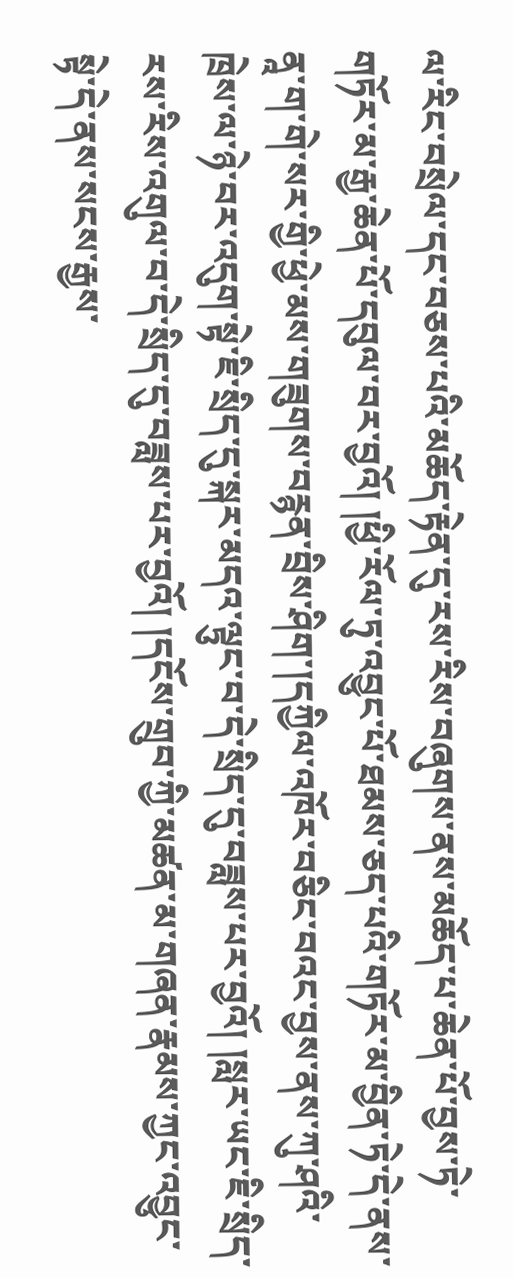ལ་རིང་བསྲེལ་དང་བཅས་པའི་མཆོད་རྟེན་དུ་རས་རིས་བཞུགས་ནས་མཆོད་པ་ཆེན་པོ་བྱས་ཏེ་གཏོར་མ་རྒྱ་ཆེན་པོ་དབུལ་བར་བྱའོ། །ཕྱི་རོལ་ཏུ་འབྱུང་པོ་ཐམས་ཅད་པའི་གཏོར་མ་བྱིན་ཏེ་དེ་ནས་ནཱ་ག་གེ་སར་གྱི་ཕྱེ་མས་གཟུགས་བརྙན་བྲིས་ཤིག་།དཀྱིལ་འཁོར་བཅིང་བའང་བྱས་ནས་ཀུ་ཤའི་ཁྲེས་ལ་ཉེ་བར་འདུག་སྟེ་ཇི་སྲིད་དུ་སྐར་མདའ་ལྟུང་བ་དེ་སྲིད་དུ་བཟླས་པར་བྱའོ། །སླར་ཡང་ཇི་སྲིད་རས་རིས་འགུལ་བ་དེ་སྲིད་དུ་བཟླས་པར་བྱའོ། །དངོས་གྲུབ་ཀྱི་མཚན་མ་གཞན་རྣམས་ཀྱང་འབྱུང་སྟེ་དེ་ནས་སངས་རྒྱས་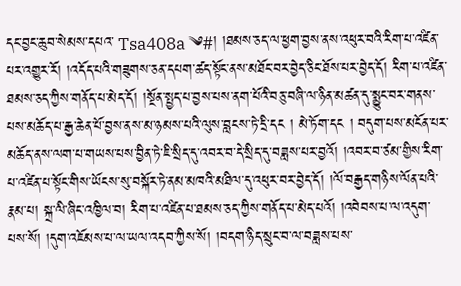དང་བྱང་ཆུབ་སེམས་དཔའ་ Tsa408a ༄#། །ཐམས་ཅད་ལ་ཕྱག་བྱས་ནས་འཕུར་བའི་རིག་པ་འཛིན་པར་འགྱུར་རོ། །འདོད་པའི་གཟུགས་ཅན་དཔག་ཚད་སྟོང་ནས་མཐོང་བར་བྱེད་ཅིང་ཐོས་པར་བྱེད་དོ། རིག་པ་འཛིན་ཐམས་ཅད་ཀྱིས་གནོད་པ་མེད་དོ། །སྔོན་སྤྱད་པ་བྱས་པས་ནག་པོའི་བཅུ་བཞི་ལ་ཉིན་མཚན་དུ་སྨྱུང་བར་གནས་པས་མཆོད་པ་རྒྱ་ཆེན་པོ་བྱས་ནས་མ་ཉམས་པའི་ལུས་བླངས་ཏེ་དྲི་དང ། མེ་ཏོག་དང ། བདུག་པས་མངོན་པར་མཆོད་ནས་ལག་པ་གཡས་པས་བྱིན་ཏེ་ཇི་སྲིད་དུ་འབར་བ་དེ་སྲིད་དུ་བཟླས་པར་བྱའོ། །འབར་བ་ཙམ་གྱིས་རིག་པ་འཛིན་པ་སྟོང་གིས་ཡོངས་སུ་བསྐོར་ཏེ་ནམ་མཁའི་མཐིལ་དུ་འཕུར་བར་བྱེད་དོ། །ལོ་བརྒྱད་གཉིས་ལོན་པའི་རྣམ་པ། སྐྲ་ལི་ཞིང་འཁྱིལ་བ། རིག་པ་འཛིན་པ་ཐམས་ཅད་ཀྱིས་གནོད་པ་མེད་པའོ། །འབེབས་པ་ལ་འདུག་པས་སོ། །དུག་འཇོམས་པ་ལ་ཡལ་འདབ་ཀྱིས་སོ། །བདག་ཉིད་སྲུང་བ་ལ་བཟླས་པས་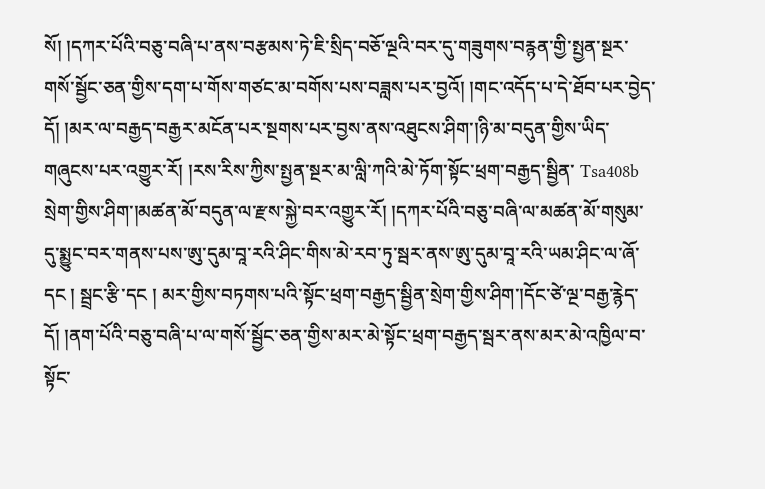སོ། །དཀར་པོའི་བཅུ་བཞི་པ་ནས་བརྩམས་ཏེ་ཇི་སྲིད་བཅོ་ལྔའི་བར་དུ་གཟུགས་བརྙན་གྱི་སྤྱན་སྔར་གསོ་སྦྱོང་ཅན་གྱིས་དག་པ་གོས་གཙང་མ་བགོས་པས་བཟླས་པར་བྱའོ། །གང་འདོད་པ་དེ་ཐོབ་པར་བྱེད་དོ། །མར་ལ་བརྒྱད་བརྒྱར་མངོན་པར་སྔགས་པར་བྱས་ནས་འཐུངས་ཤིག་།ཉི་མ་བདུན་གྱིས་ཡིད་གཞུངས་པར་འགྱུར་རོ། །རས་རིས་ཀྱིས་སྤྱན་སྔར་མ་ལླི་ཀའི་མེ་ཏོག་སྟོང་ཕྲག་བརྒྱད་སྦྱིན་ Tsa408b སྲེག་གྱིས་ཤིག་།མཚན་མོ་བདུན་ལ་རྫས་སྐྱེ་བར་འགྱུར་རོ། །དཀར་པོའི་བཅུ་བཞི་ལ་མཚན་མོ་གསུམ་དུ་སྨྱུང་བར་གནས་པས་ཨུ་དུམ་བཱ་རའི་ཤིང་གིས་མེ་རབ་ཏུ་སྦར་ནས་ཨུ་དུམ་བཱ་རའི་ཡམ་ཤིང་ལ་ཞོ་དང ། སྦྲང་རྩི་དང ། མར་གྱིས་བཏགས་པའི་སྟོང་ཕྲག་བརྒྱད་སྦྱིན་སྲེག་གྱིས་ཤིག་།དོང་ཙེ་ལྔ་བརྒྱ་རྙེད་དོ། །ནག་པོའི་བཅུ་བཞི་པ་ལ་གསོ་སྦྱོང་ཅན་གྱིས་མར་མེ་སྟོང་ཕྲག་བརྒྱད་སྦར་ནས་མར་མེ་འཁྱིལ་བ་སྟོང་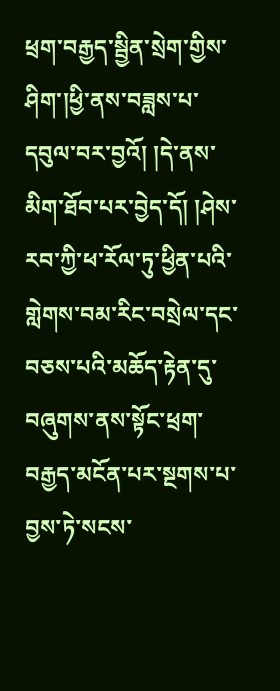ཕྲག་བརྒྱད་སྦྱིན་སྲེག་གྱིས་ཤིག་།ཕྱི་ནས་བཟླས་པ་དབུལ་བར་བྱའོ། །དེ་ནས་མིག་ཐོབ་པར་བྱེད་དོ། །ཤེས་རབ་ཀྱི་ཕ་རོལ་ཏུ་ཕྱིན་པའི་གླེགས་བམ་རིང་བསྲེལ་དང་བཅས་པའི་མཆོད་རྟེན་དུ་བཞུགས་ནས་སྟོང་ཕྲག་བརྒྱད་མངོན་པར་སྔགས་པ་བྱས་ཏེ་སངས་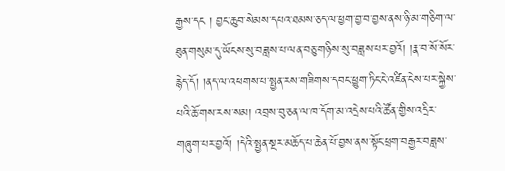རྒྱས་དང ། བྱང་ཆུབ་སེམས་དཔའ་ཐམས་ཅད་ལ་ཕྱག་བྱ་བ་བྱས་ནས་ཉི་མ་གཅིག་ལ་ཐུན་གསུམ་དུ་ཡོངས་སུ་བཟླས་པ་ལན་བཅུ་གཉིས་སུ་བཟླས་པར་བྱའོ། །རྣ་བ་སོ་སོར་རྙེད་དོ། །ནད་ལ་འཕགས་པ་སྤྱན་རས་གཟིགས་དབང་ཕྱུག་ཏིང་ངེ་འཛིན་ངེས་པར་སྐྱེས་པའི་ཆོ་གས་རས་སམ། འབྲས་བུ་ཅན་ལ་ཁ་དོག་མ་འདྲེས་པའི་ཚོན་གྱིས་འདྲིར་གཞུག་པར་བྱའོ། །དེའི་སྤྱན་སྔར་མཆོད་པ་ཆེན་པོ་བྱས་ནས་སྟོང་ཕྲག་བརྒྱར་བཟླས་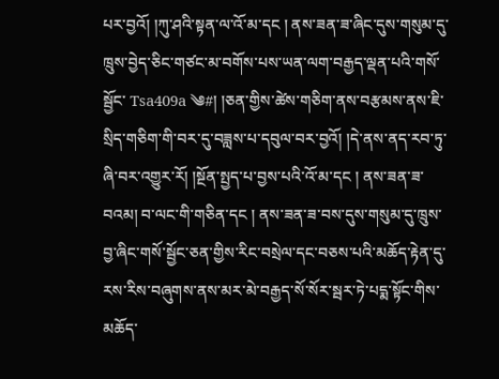པར་བྱའོ། །ཀུ་ཤའི་སྟན་ལ་འོ་མ་དང ། ནས་ཟན་ཟ་ཞིང་དུས་གསུམ་དུ་ཁྲུས་བྱེད་ཅིང་གཙང་མ་བགོས་པས་ཡན་ལག་བརྒྱད་ལྡན་པའི་གསོ་སྦྱོང་ Tsa409a ༄#། །ཅན་གྱིས་ཚེས་གཅིག་ནས་བརྩམས་ནས་ཇི་སྲིད་གཅིག་གི་བར་དུ་བཟླས་པ་དབུལ་བར་བྱའོ། །དེ་ནས་ནད་རབ་ཏུ་ཞི་བར་འགྱུར་རོ། །སྔོན་སྤྱད་པ་བྱས་པའི་འོ་མ་དང ། ནས་ཟན་ཟ་བའམ། བ་ལང་གི་གཅིན་དང ། ནས་ཟན་ཟ་བས་དུས་གསུམ་དུ་ཁྲུས་བྱ་ཞིང་གསོ་སྦྱོང་ཅན་གྱིས་རིང་བསྲེལ་དང་བཅས་པའི་མཆོད་རྟེན་དུ་རས་རིས་བཞུགས་ནས་མར་མེ་བརྒྱད་སོ་སོར་སྦར་ཏེ་པདྨ་སྟོང་གིས་མཆོད་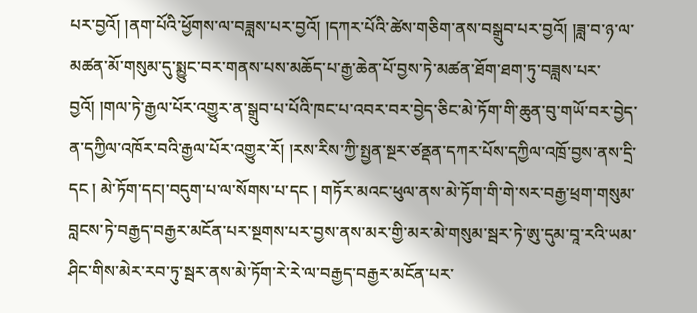པར་བྱའོ། །ནག་པོའི་ཕྱོགས་ལ་བཟླས་པར་བྱའོ། །དཀར་པོའི་ཚེས་གཅིག་ནས་བསྒྲུབ་པར་བྱའོ། །ཟླ་བ་ཉ་ལ་མཚན་མོ་གསུམ་དུ་སྨྱུང་བར་གནས་པས་མཆོད་པ་རྒྱ་ཆེན་པོ་བྱས་ཏེ་མཚན་ཐོག་ཐག་ཏུ་བཟླས་པར་བྱའོ། །གལ་ཏེ་རྒྱལ་པོར་འགྱུར་ན་སྒྲུབ་པ་པོའི་ཁང་པ་འབར་བར་བྱེད་ཅིང་མེ་ཏོག་གི་ཆུན་བུ་གཡོ་བར་བྱེད་ན་དཀྱིལ་འཁོར་བའི་རྒྱལ་པོར་འགྱུར་རོ། །རས་རིས་ཀྱི་སྤྱན་སྔར་ཙནྡན་དཀར་པོས་དཀྱིལ་འཁྲོ་བྱས་ནས་དྲི་དང ། མེ་ཏོག་དང།་བདུག་པ་ལ་སོགས་པ་དང ། གཏོར་མའང་ཕུལ་ནས་མེ་ཏོག་གི་གེ་སར་བརྒྱ་ཕྲག་གསུམ་བླངས་ཏེ་བརྒྱད་བརྒྱར་མངོན་པར་སྔགས་པར་བྱས་ནས་མར་གྱི་མར་མེ་གསུམ་སྦར་ཏེ་ཨུ་དུམ་བཱ་རའི་ཡམ་ཤིང་གིས་མེར་རབ་ཏུ་སྦར་ནས་མེ་ཏོག་རེ་རེ་ལ་བརྒྱད་བརྒྱར་མངོན་པར་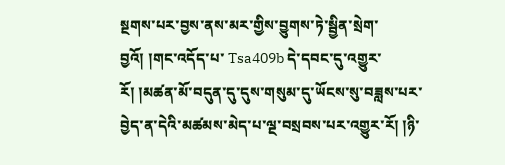སྔགས་པར་བྱས་ནས་མར་གྱིས་བྱུགས་ཏེ་སྦྱིན་སྲེག་བྱའོ། །གང་འདོད་པ་ Tsa409b དེ་དབང་དུ་འགྱུར་རོ། །མཚན་མོ་བདུན་དུ་དུས་གསུམ་དུ་ཡོངས་སུ་བཟླས་པར་བྱེད་ན་དེའི་མཚམས་མེད་པ་ལྔ་བསྲབས་པར་འགྱུར་རོ། །ཉི་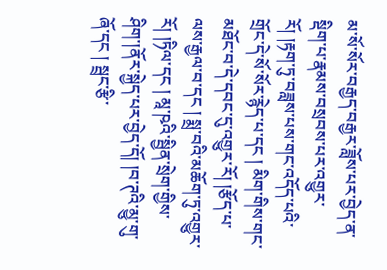མ་སོ་སོར་བརྒྱད་བརྒྱར་ཟློས་པར་བྱེད་ན་སྡིག་པ་རྣམས་བསྲབས་པར་འགྱུར་རོ། །རྟག་ཏུ་བཟླས་པས་གང་འདོད་པའི་གྲོང་དེ་སོ་སོར་རྙེད་པ་དང ། མིག་གིས་གང་མཐོང་བ་དེ་དབང་དུ་འགྱུར་རོ། །རྩོད་པ་ལས་རྒྱལ་བ་དང ། སྨྲ་བའི་མཆོག་ཏུ་འགྱུར་རོ། །ཏིལ་དང ། མཱ་ཥའི་སྦྱིན་སྲེག་གྱིས་ཤིག་།ནོར་སྐྱེད་པར་བྱེད་དོ། །བ་ཊའི་མྱུ་གུ་ཞོ་དང ། སྦྲང་རྩི་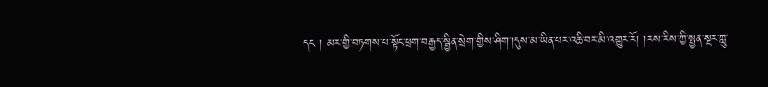དང ། མར་གྱི་བཏགས་པ་སྟོང་ཕྲག་བརྒྱད་སྦྱིན་སྲེག་གྱིས་ཤིག་།དུས་མ་ཡིན་པར་འཆི་བར་མི་འགྱུར་རོ། །རས་རིས་ཀྱི་སྤྱན་སྔར་ཀླུ་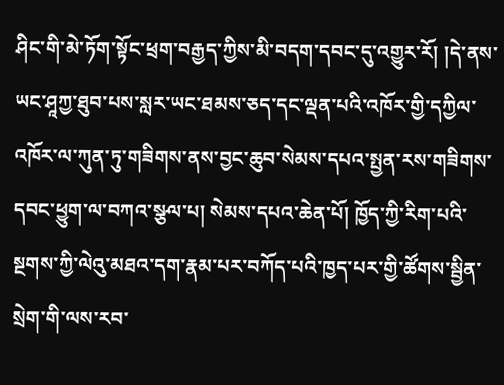ཤིང་གི་མེ་ཏོག་སྟོང་ཕྲག་བརྒྱད་ཀྱིས་མི་བདག་དབང་དུ་འགྱུར་རོ། །དེ་ནས་ཡང་ཤཱཀྱ་ཐུབ་པས་སླར་ཡང་ཐམས་ཅད་དང་ལྡན་པའི་འཁོར་གྱི་དཀྱིལ་འཁོར་ལ་ཀུན་ཏུ་གཟིགས་ནས་བྱང་ཆུབ་སེམས་དཔའ་སྤྱན་རས་གཟིགས་དབང་ཕྱུག་ལ་བཀའ་སྩལ་པ། སེམས་དཔའ་ཆེན་པོ། ཁྱོད་ཀྱི་རིག་པའི་སྔགས་ཀྱི་ལེའུ་མཐའ་དག་རྣམ་པར་བཀོད་པའི་ཁྱད་པར་གྱི་ཚོགས་སྦྱིན་སྲེག་གི་ལས་རབ་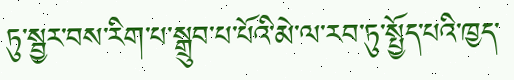ཏུ་སྦྱར་བས་རིག་པ་སྒྲུབ་པ་པོའི་མེ་ལ་རབ་ཏུ་སྤྱོད་པའི་ཁྱད་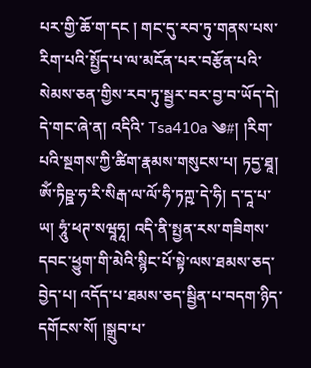པར་གྱི་ཆོ་ག་དང ། གང་དུ་རབ་ཏུ་གནས་པས་རིག་པའི་སྤྱོད་པ་ལ་མངོན་པར་བརྩོན་པའི་སེམས་ཅན་གྱིས་རབ་ཏུ་སྦྱར་བར་བྱ་བ་ཡོད་དེ། དེ་གང་ཞེ་ན། འདིའི་ Tsa410a ༄#། །རིག་པའི་སྔགས་ཀྱི་ཚིག་རྣམས་གསུངས་པ། ཏདྱ་ཐཱ། ཨོཾ་ཏིཥྛ་ཧ་རི་སིརྒ་ལ་ལོ་ཧི་ཏཀྵ་དེ་ཧི། ད་དཱ་པ་ཡ། ཧཱུཾ་ཕཊ་སཝཱཧཱ། འདི་ནི་སྤྱན་རས་གཟིགས་དབང་ཕྱུག་གི་མེའི་སྙིང་པོ་སྟེ་ལས་ཐམས་ཅད་བྱེད་པ། འདོད་པ་ཐམས་ཅད་སྦྱིན་པ་བདག་ཉིད་དགོངས་སོ། །སྒྲུབ་པ་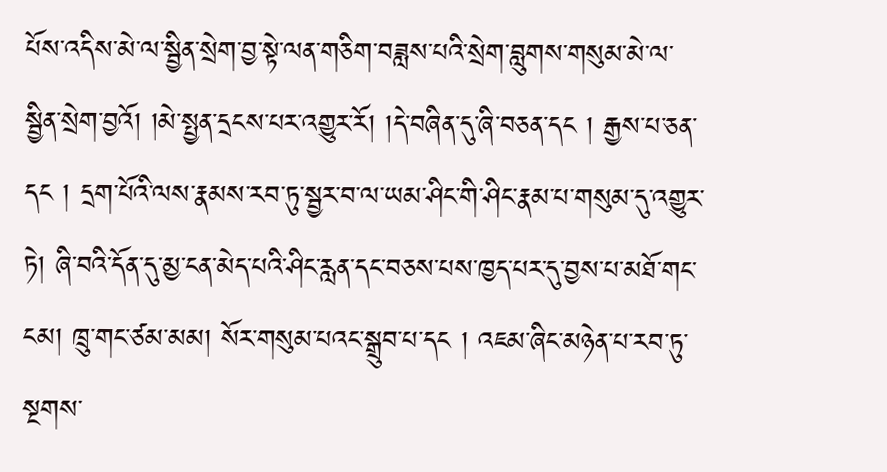པོས་འདིས་མེ་ལ་སྦྱིན་སྲེག་བྱ་སྟེ་ལན་གཅིག་བཟླས་པའི་སྲེག་བླུགས་གསུམ་མེ་ལ་སྦྱིན་སྲེག་བྱའོ། །མེ་སྤྱན་དྲངས་པར་འགྱུར་རོ། །དེ་བཞིན་དུ་ཞི་བཅན་དང ། རྒྱས་པ་ཅན་དང ། དྲག་པོའི་ལས་རྣམས་རབ་ཏུ་སྦྱར་བ་ལ་ཡམ་ཤིང་གི་ཤིང་རྣམ་པ་གསུམ་དུ་འགྱུར་ཏེ། ཞི་བའི་དོན་དུ་མྱ་ངན་མེད་པའི་ཤིང་རླན་དང་བཅས་པས་ཁྱད་པར་དུ་བྱས་པ་མཐོ་གང་ངམ། ཁྲུ་གང་ཙམ་མམ། སོར་གསུམ་པའང་སྒྲུབ་པ་དང ། འཇམ་ཞིང་མཉེན་པ་རབ་ཏུ་སྔགས་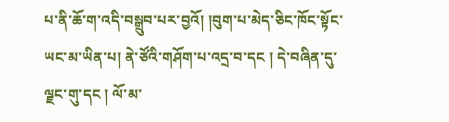པ་ནི་ཆོ་ག་འདི་བསྒྲུབ་པར་བྱའོ། །བུག་པ་མེད་ཅིང་ཁོང་སྟོང་ཡང་མ་ཡིན་པ། ནེ་ཙོའི་གཤོག་པ་འདྲ་བ་དང ། དེ་བཞིན་དུ་ལྗང་གུ་དང ། ལོ་མ་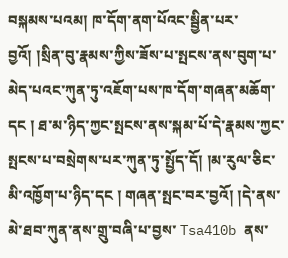བསྐམས་པའམ། ཁ་དོག་ནག་པོའང་སྦྱིན་པར་བྱའོ། །སྲིན་བུ་རྣམས་ཀྱིས་ཟོས་པ་སྤངས་ནས་བུག་པ་མེད་པའང་ཀུན་ཏུ་འཇོག་པས་ཁ་དོག་གཞན་མཆོག་དང ། ཐ་མ་ཉིད་ཀྱང་སྤངས་ནས་སྐམ་པོ་དེ་རྣམས་ཀྱང་སྤངས་པ་བསྲེགས་པར་ཀུན་ཏུ་སྤྱོད་དོ། །མ་རུལ་ཅིང་མི་འཁྱོག་པ་ཉིད་དང ། གཞན་སྤང་བར་བྱའོ། །དེ་ནས་མེ་ཐབ་ཀུན་ནས་གྲུ་བཞི་པ་བྱས་ Tsa410b ནས་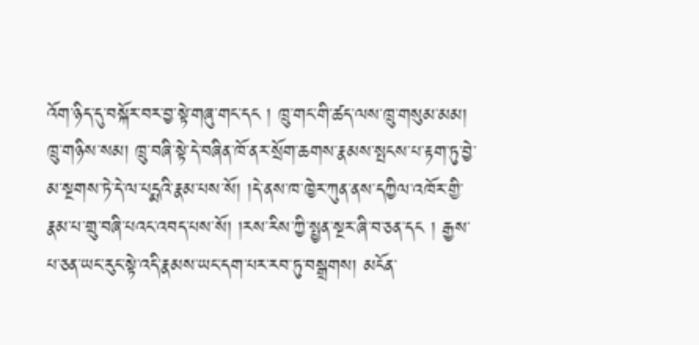འོག་ཉིད་དུ་བསྐོར་བར་བྱ་སྟེ་གཞུ་གང་དང ། ཁྲུ་གང་གི་ཚད་ལས་ཁྲུ་གསུམ་མམ། ཁྲུ་གཉིས་སམ། ཁྲུ་བཞི་སྟེ་དེ་བཞིན་ཁོ་ནར་སྲོག་ཆགས་རྣམས་སྤངས་པ་རྟག་ཏུ་བྱེ་མ་སྔགས་ཏེ་དེ་ལ་པདྨའི་རྣམ་པས་སོ། །དེ་ནས་ཁ་ཁྱེར་ཀུན་ནས་དཀྱིལ་འཁོར་གྱི་རྣམ་པ་གྲུ་བཞི་པའང་འབད་པས་སོ། །རས་རིས་ཀྱི་སྤྱན་སྔར་ཞི་བ་ཅན་དང ། རྒྱས་པ་ཅན་ཡང་རུང་སྟེ་འདི་རྣམས་ཡང་དག་པར་རབ་ཏུ་བསྒྲགས། མངོན་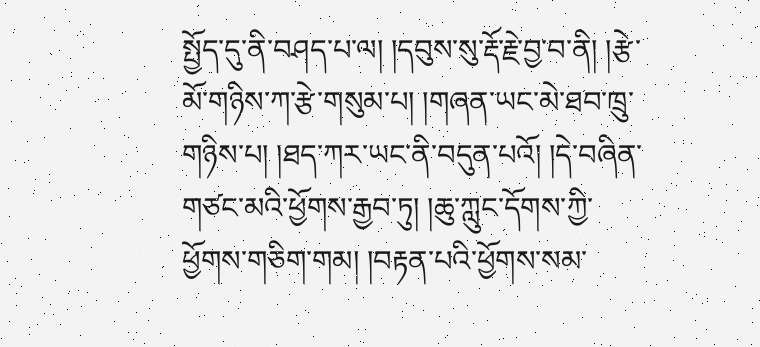སྤྱོད་དུ་ནི་བཤད་པ་ལ། །དབུས་སུ་རྡོ་རྗེ་བྱ་བ་ནི། །རྩེ་མོ་གཉིས་ཀ་རྩེ་གསུམ་པ། །གཞན་ཡང་མེ་ཐབ་ཁྲུ་གཉིས་པ། །ཐད་ཀར་ཡང་ནི་བདུན་པའོ། །དེ་བཞིན་གཙང་མའི་ཕྱོགས་རྒྱབ་ཏུ། །ཆུ་ཀླུང་དོགས་ཀྱི་ཕྱོགས་གཅིག་གམ། །བརྟན་པའི་ཕྱོགས་སམ་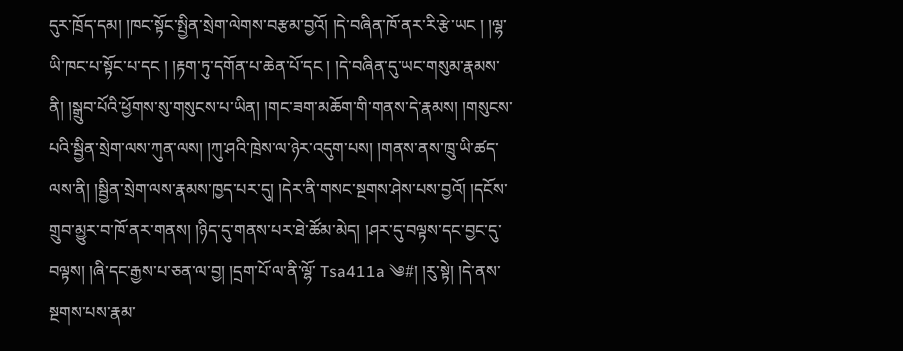དུར་ཁྲོད་དམ། །ཁང་སྟོང་སྤྱིན་སྲེག་ལེགས་བརྩམ་བྱའོ། །དེ་བཞིན་ཁོ་ནར་རི་རྩེ་ཡང ། །ལྷ་ཡི་ཁང་པ་སྟོང་པ་དང ། །རྟག་ཏུ་དགོན་པ་ཆེན་པོ་དང ། །དེ་བཞིན་དུ་ཡང་གསུམ་རྣམས་ནི། །སྒྲུབ་པོའི་ཕྱོགས་སུ་གསུངས་པ་ཡིན། །གང་ཟག་མཆོག་གི་གནས་དེ་རྣམས། །གསུངས་པའི་སྦྱིན་སྲེག་ལས་ཀུན་ལས། །ཀུ་ཤའི་ཁྲེས་ལ་ཉེར་འདུག་པས། །གནས་ནས་ཁྲུ་ཡི་ཚད་ལས་ནི། །སྦྱིན་སྲེག་ལས་རྣམས་ཁྱད་པར་དུ། །དེར་ནི་གསང་སྔགས་ཤེས་པས་བྱའོ། །དངོས་གྲུབ་མྱུར་བ་ཁོ་ནར་གནས། །ཉིད་དུ་གནས་པར་ཐེ་ཚོམ་མེད། །ཤར་དུ་བལྟས་དང་བྱང་དུ་བལྟས། །ཞི་དང་རྒྱས་པ་ཅན་ལ་བྱ། །དྲག་པོ་ལ་ནི་ལྷོ་ Tsa411a ༄#། །རུ་སྟེ། །དེ་ནས་སྔགས་པས་རྣམ་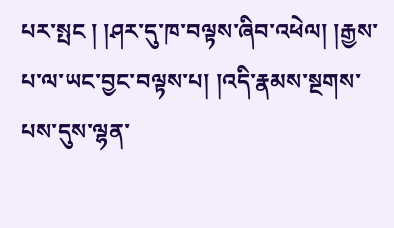པར་སྤང ། །ཤར་དུ་ཁ་བལྟས་ཞིབ་འཕེལ། །རྒྱས་པ་ལ་ཡང་བྱང་བལྟས་པ། །འདི་རྣམས་སྔགས་པས་དུས་ལྷན་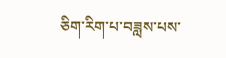ཅིག་རིག་པ་བཟླས་པས་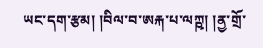ཡང་དག་རྩམ། །བིལ་བ་ཨརྐ་པ་ལཀྵ། །ནྱ་གྲོ་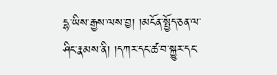དྷ་ཡིས་རྒྱས་ལས་བྱ། །མངོན་སྤྱོད་ཅན་ལ་ཤིང་རྣམས་ནི། །དཀར་དང་ཚ་བ་སྐྱུར་དང་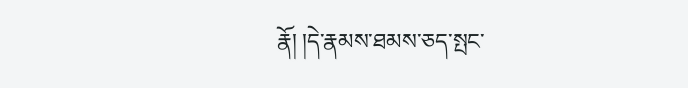རྣོ། །དེ་རྣམས་ཐམས་ཅད་སྤང་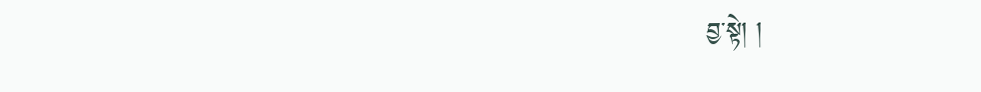བྱ་སྟེ། །